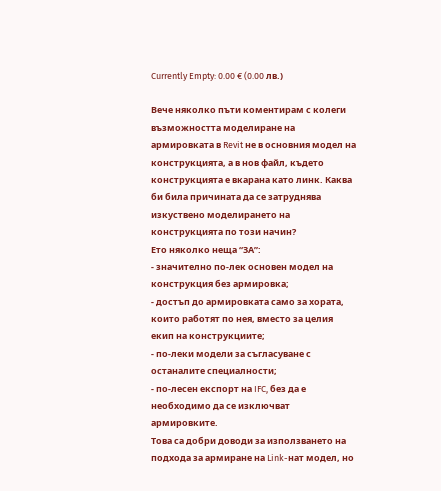Currently Empty: 0.00 € (0.00 лв.)

Вече няколко пъти коментирам с колеги възможността моделиране на армировката в Revit не в основния модел на конструкцията, а в нов файл, където конструкцията е вкарана като линк. Каква би била причината да се затруднява изкуствено моделирането на конструкцията по този начин?
Ето няколко неща “ЗА”:
- значително по-лек основен модел на конструкция без армировка;
- достъп до армировката само за хората, които работят по нея, вместо за целия екип на конструкциите;
- по-леки модели за съгласуване с останалите специалности;
- по-лесен експорт на IFC, без да е необходимо да се изключват армировките.
Това са добри доводи за използването на подхода за армиране на Link-нат модел, но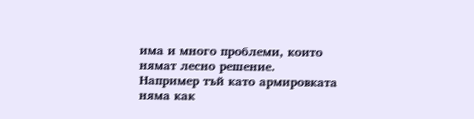има и много проблеми, които нямат лесно решение.
Например тъй като армировката няма как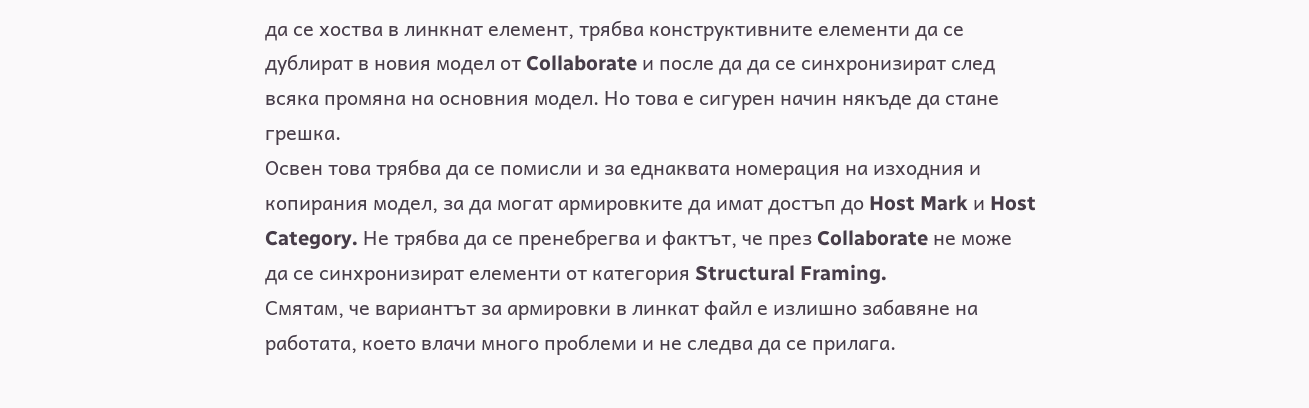да се хоства в линкнат елемент, трябва конструктивните елементи да се дублират в новия модел от Collaborate и после да да се синхронизират след всяка промяна на основния модел. Но това е сигурен начин някъде да стане грешка.
Освен това трябва да се помисли и за еднаквата номерация на изходния и копирания модел, за да могат армировките да имат достъп до Host Mark и Host Category. Не трябва да се пренебрегва и фактът, че през Collaborate не може да се синхронизират елементи от категория Structural Framing.
Смятам, че вариантът за армировки в линкат файл е излишно забавяне на работата, което влачи много проблеми и не следва да се прилага.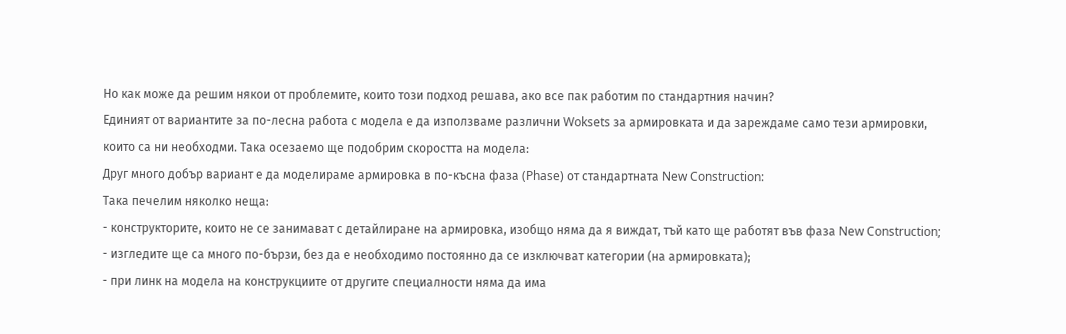Но как може да решим някои от проблемите, които този подход решава, ако все пак работим по стандартния начин?
Единият от вариантите за по-лесна работа с модела е да използваме различни Woksets за армировката и да зареждаме само тези армировки, които са ни необходми. Така осезаемо ще подобрим скоростта на модела:
Друг много добър вариант е да моделираме армировка в по-късна фаза (Phase) от стандартната New Construction:
Така печелим няколко неща:
- конструкторите, които не се занимават с детайлиране на армировка, изобщо няма да я виждат, тъй като ще работят във фаза New Construction;
- изгледите ще са много по-бързи, без да е необходимо постоянно да се изключват категории (на армировката);
- при линк на модела на конструкциите от другите специалности няма да има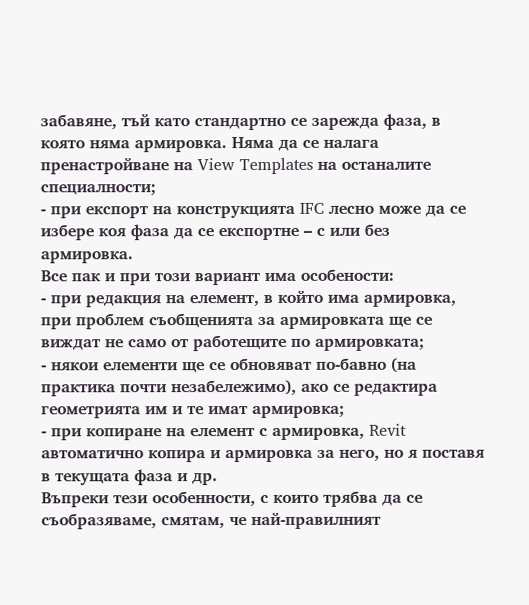забавяне, тъй като стандартно се зарежда фаза, в която няма армировка. Няма да се налага пренастройване на View Templates на останалите специалности;
- при експорт на конструкцията IFC лесно може да се избере коя фаза да се експортне – с или без армировка.
Все пак и при този вариант има особености:
- при редакция на елемент, в който има армировка, при проблем съобщенията за армировката ще се виждат не само от работещите по армировката;
- някои елементи ще се обновяват по-бавно (на практика почти незабележимо), ако се редактира геометрията им и те имат армировка;
- при копиране на елемент с армировка, Revit автоматично копира и армировка за него, но я поставя в текущата фаза и др.
Въпреки тези особенности, с които трябва да се съобразяваме, смятам, че най-правилният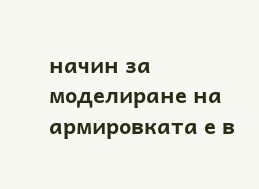начин за моделиране на армировката е в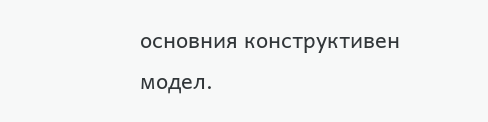основния конструктивен модел.